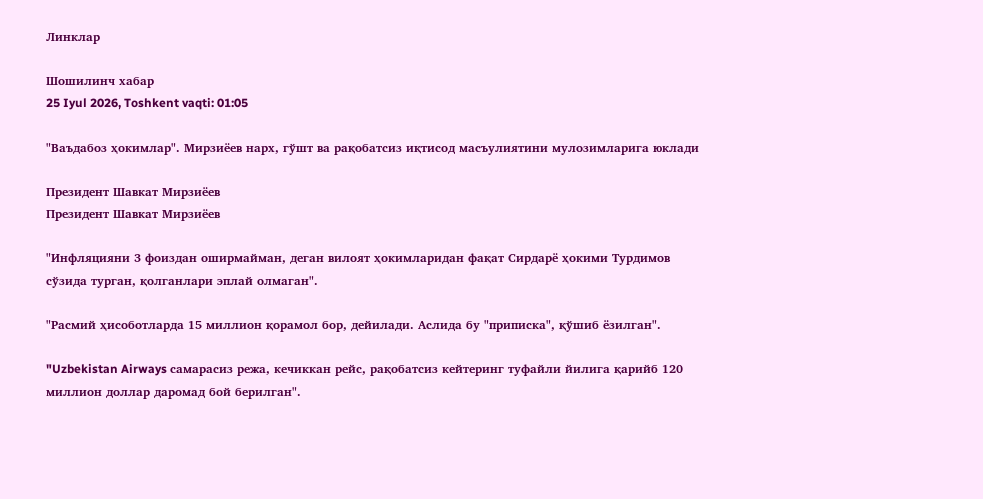Линклар

Шошилинч хабар
25 Iyul 2026, Toshkent vaqti: 01:05

"Ваъдабоз ҳокимлар". Мирзиёев нарх, гўшт ва рақобатсиз иқтисод масъулиятини мулозимларига юклади

Президент Шавкат Мирзиёев
Президент Шавкат Мирзиёев

"Инфляцияни 3 фоиздан оширмайман, деган вилоят ҳокимларидан фақат Сирдарё ҳокими Турдимов сўзида турган, қолганлари эплай олмаган".

"Расмий ҳисоботларда 15 миллион қорамол бор, дейилади. Аслида бу "приписка", қўшиб ёзилган".

"Uzbekistan Airways самарасиз режа, кечиккан рейс, рақобатсиз кейтеринг туфайли йилига қарийб 120 миллион доллар даромад бой берилган".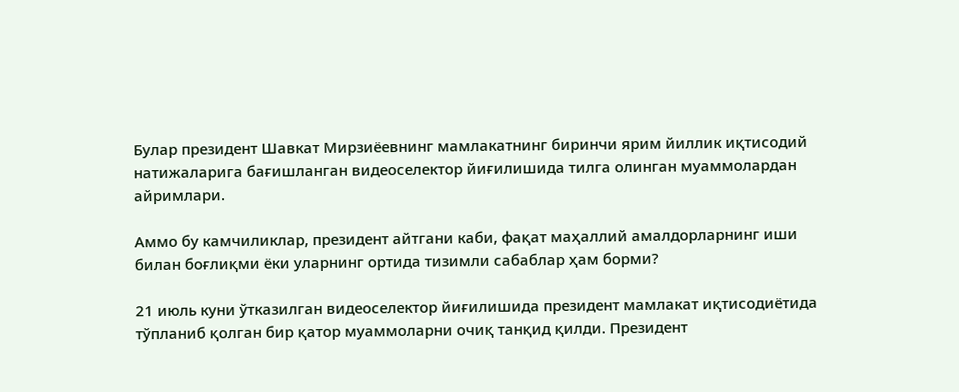Булар президент Шавкат Мирзиёевнинг мамлакатнинг биринчи ярим йиллик иқтисодий натижаларига бағишланган видеоселектор йиғилишида тилга олинган муаммолардан айримлари.

Аммо бу камчиликлар, президент айтгани каби, фақат маҳаллий амалдорларнинг иши билан боғлиқми ёки уларнинг ортида тизимли сабаблар ҳам борми?

21 июль куни ўтказилган видеоселектор йиғилишида президент мамлакат иқтисодиётида тўпланиб қолган бир қатор муаммоларни очиқ танқид қилди. Президент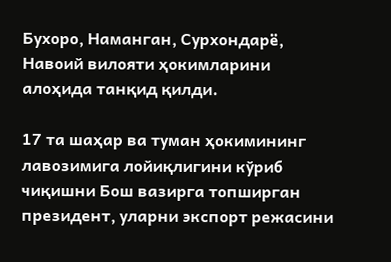Бухоро, Наманган, Сурхондарё, Навоий вилояти ҳокимларини алоҳида танқид қилди.

17 та шаҳар ва туман ҳокимининг лавозимига лойиқлигини кўриб чиқишни Бош вазирга топширган президент, уларни экспорт режасини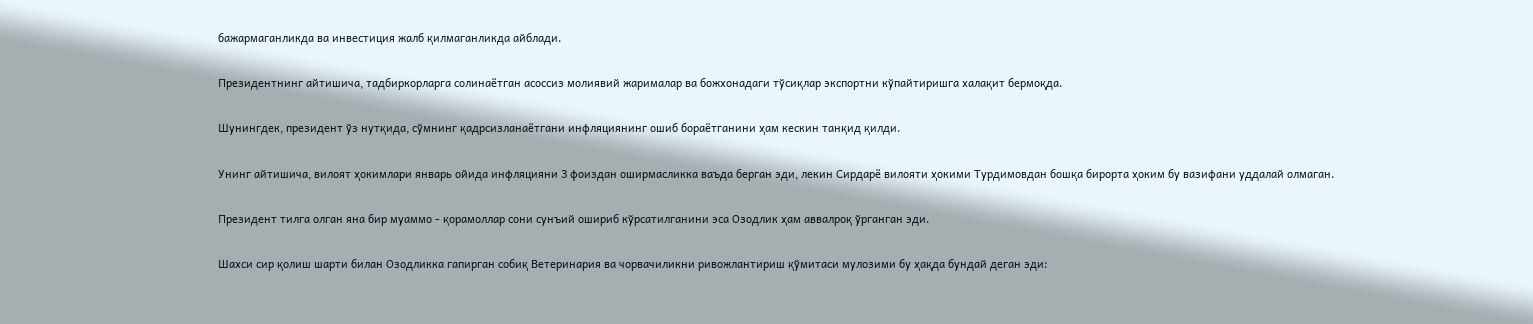бажармаганликда ва инвестиция жалб қилмаганликда айблади.

Президентнинг айтишича, тадбиркорларга солинаётган асоссиз молиявий жарималар ва божхонадаги тўсиқлар экспортни кўпайтиришга халақит бермоқда.

Шунингдек, президент ўз нутқида, сўмнинг қадрсизланаётгани инфляциянинг ошиб бораётганини ҳам кескин танқид қилди.

Унинг айтишича, вилоят ҳокимлари январь ойида инфляцияни 3 фоиздан оширмасликка ваъда берган эди, лекин Сирдарё вилояти ҳокими Турдимовдан бошқа бирорта ҳоким бу вазифани уддалай олмаган.

Президент тилга олган яна бир муаммо - қорамоллар сони сунъий ошириб кўрсатилганини эса Озодлик ҳам аввалроқ ўрганган эди.

Шахси сир қолиш шарти билан Озодликка гапирган собиқ Ветеринария ва чорвачиликни ривожлантириш қўмитаси мулозими бу ҳақда бундай деган эди: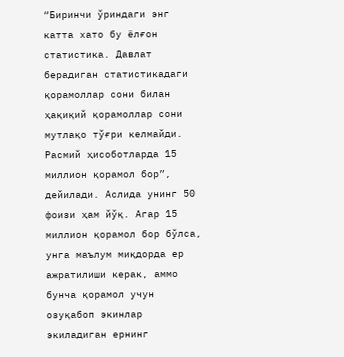“Биринчи ўриндаги энг катта хато бу ёлғон статистика. Давлат берадиган статистикадаги қорамоллар сони билан ҳақиқий қорамоллар сони мутлақо тўғри келмайди. Расмий ҳисоботларда 15 миллион қорамол бор”, дейилади. Аслида унинг 50 фоизи ҳам йўқ. Агар 15 миллион қорамол бор бўлса, унга маълум миқдорда ер ажратилиши керак, аммо бунча қорамол учун озуқабоп экинлар экиладиган ернинг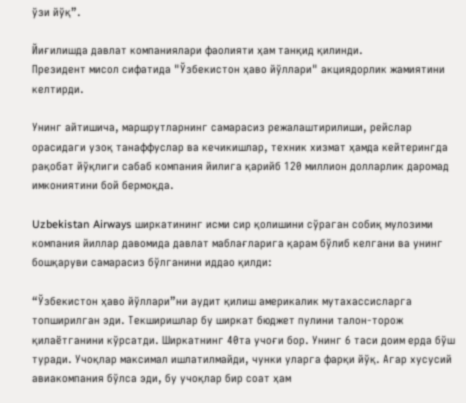ўзи йўқ”.

Йиғилишда давлат компаниялари фаолияти ҳам танқид қилинди.
Президент мисол сифатида "Ўзбекистон ҳаво йўллари" акциядорлик жамиятини келтирди.

Унинг айтишича, маршрутларнинг самарасиз режалаштирилиши, рейслар орасидаги узоқ танаффуслар ва кечикишлар, техник хизмат ҳамда кейтерингда рақобат йўқлиги сабаб компания йилига қарийб 120 миллион долларлик даромад имкониятини бой бермоқда.

Uzbekistan Airways ширкатининг исми сир қолишини сўраган собиқ мулозими компания йиллар давомида давлат маблағларига қарам бўлиб келгани ва унинг бошқаруви самарасиз бўлганини иддао қилди:

“Ўзбекистон ҳаво йўллари”ни аудит қилиш америкалик мутахассисларга топширилган эди. Текширишлар бу ширкат бюджет пулини талон-торож қилаётганини кўрсатди. Ширкатнинг 40та учоғи бор. Унинг 6 таси доим ерда бўш туради. Учоқлар максимал ишлатилмайди, чунки уларга фарқи йўқ. Агар хусусий авиакомпания бўлса эди, бу учоқлар бир соат ҳам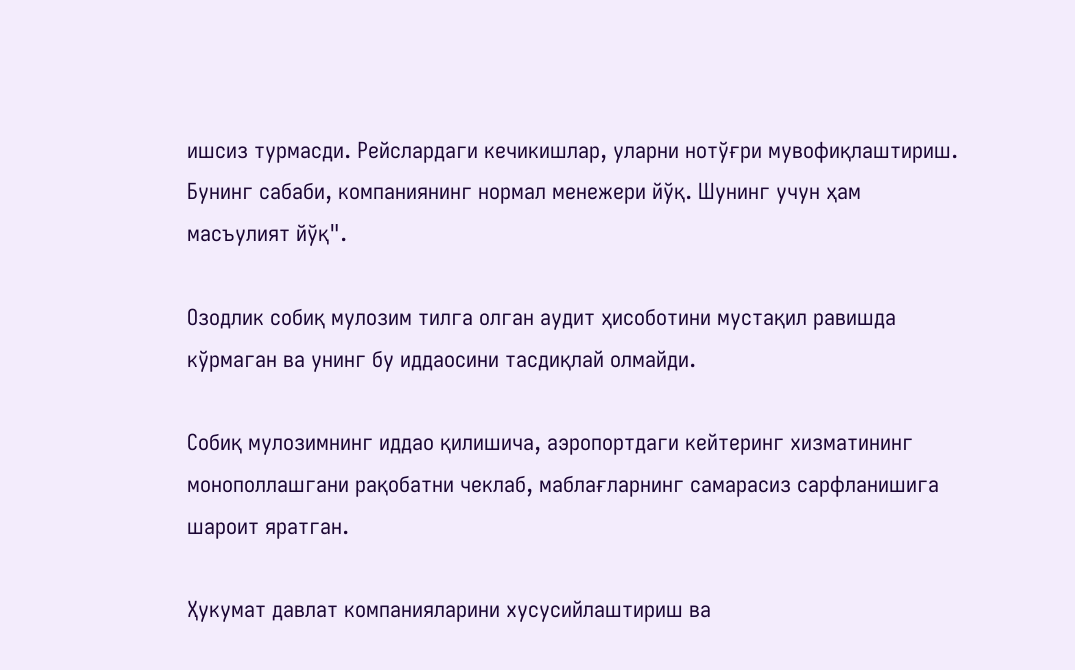ишсиз турмасди. Рейслардаги кечикишлар, уларни нотўғри мувофиқлаштириш. Бунинг сабаби, компаниянинг нормал менежери йўқ. Шунинг учун ҳам масъулият йўқ".

Озодлик собиқ мулозим тилга олган аудит ҳисоботини мустақил равишда кўрмаган ва унинг бу иддаосини тасдиқлай олмайди.

Собиқ мулозимнинг иддао қилишича, аэропортдаги кейтеринг хизматининг монополлашгани рақобатни чеклаб, маблағларнинг самарасиз сарфланишига шароит яратган.

Ҳукумат давлат компанияларини хусусийлаштириш ва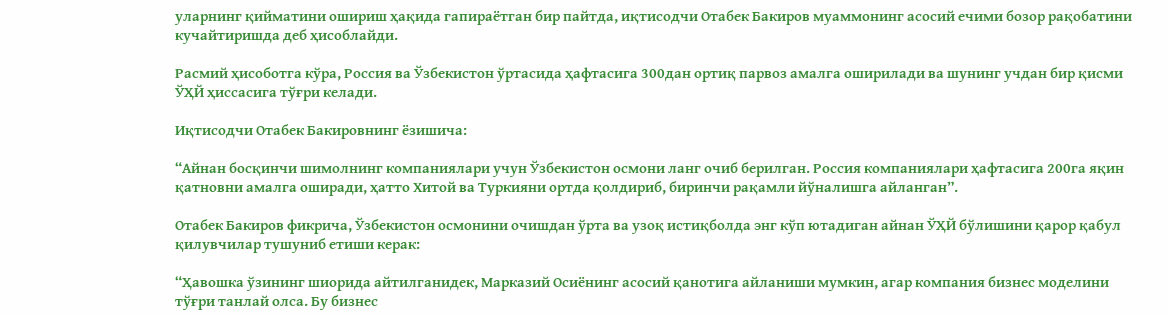уларнинг қийматини ошириш ҳақида гапираётган бир пайтда, иқтисодчи Отабек Бакиров муаммонинг асосий ечими бозор рақобатини кучайтиришда деб ҳисоблайди.

Расмий ҳисоботга кўра, Россия ва Ўзбекистон ўртасида ҳафтасига 300дан ортиқ парвоз амалга оширилади ва шунинг учдан бир қисми ЎҲЙ ҳиссасига тўғри келади.

Иқтисодчи Отабек Бакировнинг ёзишича:

“Айнан босқинчи шимолнинг компаниялари учун Ўзбекистон осмони ланг очиб берилган. Россия компаниялари ҳафтасига 200га яқин қатновни амалга оширади, ҳатто Хитой ва Туркияни ортда қолдириб, биринчи рақамли йўналишга айланган”.

Отабек Бакиров фикрича, Ўзбекистон осмонини очишдан ўрта ва узоқ истиқболда энг кўп ютадиган айнан ЎҲЙ бўлишини қарор қабул қилувчилар тушуниб етиши керак:

“Ҳавошка ўзининг шиорида айтилганидек, Марказий Осиёнинг асосий қанотига айланиши мумкин, агар компания бизнес моделини тўғри танлай олса. Бу бизнес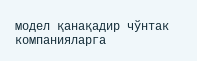модел қанақадир чўнтак компанияларга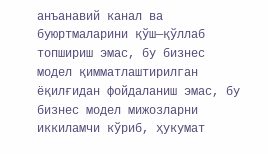анъанавий канал ва буюртмаларини қўш—қўллаб топшириш эмас, бу бизнес модел қимматлаштирилган ёқилғидан фойдаланиш эмас, бу бизнес модел мижозларни иккиламчи кўриб, ҳукумат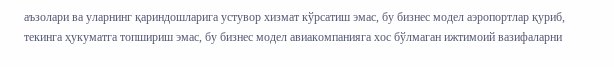аъзолари ва уларнинг қариндошларига устувор хизмат кўрсатиш эмас, бу бизнес модел аэропортлар қуриб, текинга ҳукуматга топшириш эмас, бу бизнес модел авиакомпанияга хос бўлмаган ижтимоий вазифаларни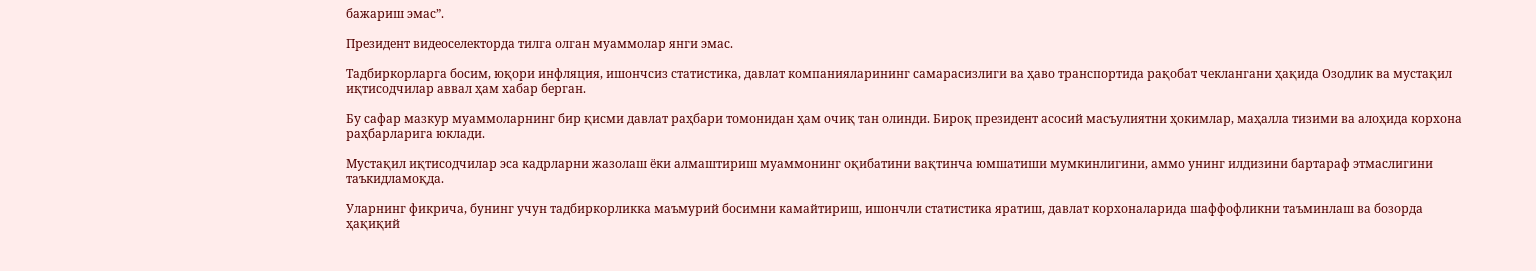бажариш эмас”.

Президент видеоселекторда тилга олган муаммолар янги эмас.

Тадбиркорларга босим, юқори инфляция, ишончсиз статистика, давлат компанияларининг самарасизлиги ва ҳаво транспортида рақобат чеклангани ҳақида Озодлик ва мустақил иқтисодчилар аввал ҳам хабар берган.

Бу сафар мазкур муаммоларнинг бир қисми давлат раҳбари томонидан ҳам очиқ тан олинди. Бироқ президент асосий масъулиятни ҳокимлар, маҳалла тизими ва алоҳида корхона раҳбарларига юклади.

Мустақил иқтисодчилар эса кадрларни жазолаш ёки алмаштириш муаммонинг оқибатини вақтинча юмшатиши мумкинлигини, аммо унинг илдизини бартараф этмаслигини таъкидламоқда.

Уларнинг фикрича, бунинг учун тадбиркорликка маъмурий босимни камайтириш, ишончли статистика яратиш, давлат корхоналарида шаффофликни таъминлаш ва бозорда ҳақиқий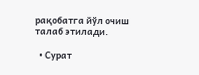рақобатга йўл очиш талаб этилади.

  • Сурат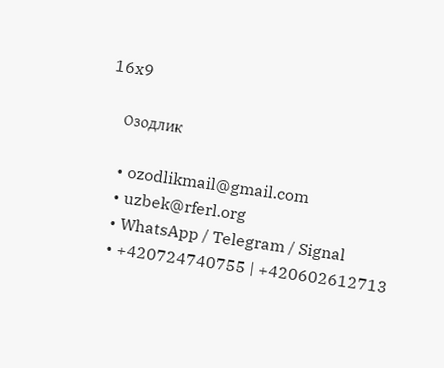16x9

    Озодлик

    • ozodlikmail@gmail.com
    • uzbek@rferl.org
    • WhatsApp / Telegram / Signal
    • +420724740755 | +420602612713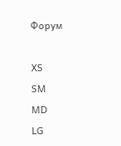Форум

XS
SM
MD
LG